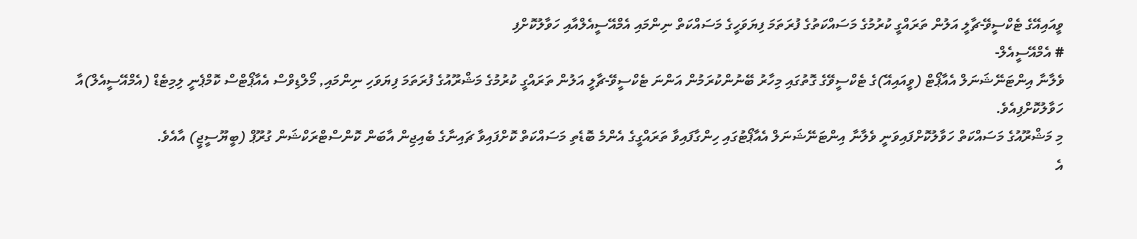ވީއައިއޭގެ ޓެކްސީވޭ-ޗާލީ އަލުން ތަރައްގީ ކުރުމުގެ މަސައްކަތުގެ ފުރަތަމަ ފިޔަވަހީގެ މަސައްކަތް ނިންމައި އެމްއޭސީއެލްއާއި ހަވާލުކޮށްފި
# އެމްއޭސީއެލް-
ވެލާނާ އިންޓަނޭޝަނަލް އެއާޕޯޓް (ވީއައިއޭ)ގެ ޓެކްސީވޭގެ ގޮތުގައި މިހާރު ބޭނުންކުރަމުން އަންނަ ޓެކްސީވޭ-ޗާލީ އަލުން ތަރައްގީ ކުރުމުގެ މަޝްރޫއުގެ ފުރަތަމަ ފިޔަވަހި ނިންމައި, މޯލްޑިވްސް އެއާޕޯޓްސް ކޮމްޕެނީ ލިމިޓެޑް (އެމްއޭސީއެލް)އާ ހަވާލުކޮށްފިއެވެ.
މި މަޝްރޫއުގެ މަސައްކަތް ހަވާލުކޮށްފައިވަނީ ވެލާނާ އިންޓަނޭޝަނަލް އެއާޕޯޓުގައި ހިންގާފައިވާ ތަރައްގީގެ އެންމެ ބޮޑެތި މަސައްކަތް ކޮށްފައިވާ ޗައިނާގެ ބެއިޖިން އާބަން ކޮންސްޓްރަކްޝަން ގުރޫޕް (ބީޔޫސީޖީ) އާއެވެ.
އެ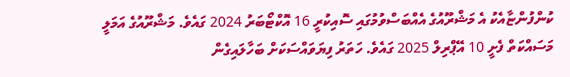ކުންފުންޏާއެކު އެ މަޝްރޫއުގެ އެއްބަސްވުމުގައި ސޮއިކުރީ 16 އޮކްޓޯބަރު 2024 ގައެވެ. މަޝްރޫއުގެ އަމަލީ މަސައްކަތް ފެށީ 10 އޭޕްރިލް 2025 ގައެވެ. ހަތަރު ފިޔަވައްސަކަށް ބަހާލައިގެން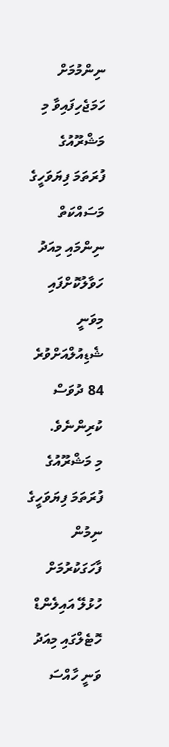ނިންމުމަށް ހަމަޖެހިފައިވާ މި މަޝްރޫއުގެ ފުރަތަމަ ފިޔަވަހީގެ މަސައްކަތް ނިންމައި މިއަދު ހަވާލުކޮށްފައި މިވަނީ ޝެޑިއުލްއަށްވުރެ 84 ދުވަސް ކުރިންނެވެ.
މި މަޝްރޫއުގެ ފުރަތަމަ ފިޔަވަހީގެ ނިމުން ފާހަގަކުރުމަށް ހުޅުލޭ އައިލެންޑް ހޮޓެލްގައި މިއަދު ވަނީ ހާއްސަ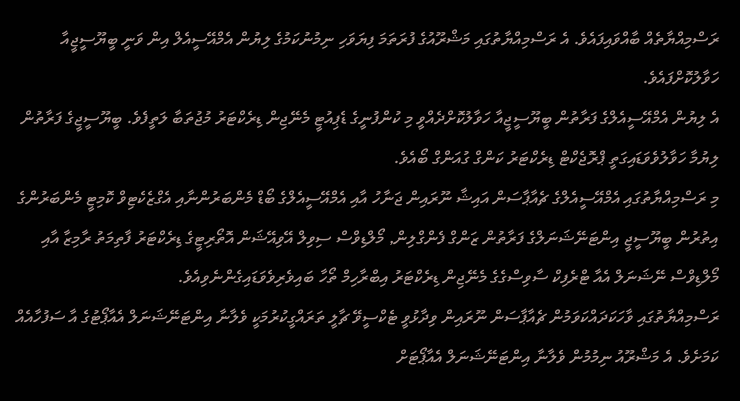ރަސްމިއްޔާތެއް ބާއްވައިފައެވެ. އެ ރަސްމިއްޔާތުގައި މަޝްރޫއުގެ ފުރަތަމަ ފިޔަވަހި ނިމުނުކަމުގެ ލިޔުން އެމްއޭސީއެލް އިން ވަނީ ބީޔޫސީޖީއާ ހަވާލުކޮށްފައެވެ.
އެ ލިޔުން އެމްއޭސީއެލްގެ ފަރާތުން ބީޔޫސީޖީއާ ހަވާލުކޮށްދެއްވީ މި ކުންފުނީގެ ޑެޕިއުޓީ މެނޭޖިން ޑިރެކްޓަރު މުޖުތަބާ ލަތީފެވެ. ބީޔޫސީޖީގެ ފަރާތުން ލިޔުމާ ހަވާލުވެވަޑައިގަތީ ޕްރޮޖެކްޓް ޑިރެކްޓަރު ކަންގް ގުއަންގް ބޯއެވެ.
މި ރަސްމިއްޔާތުގައި އެމްއޭސީއެލްގެ ޗެއާޕާސަން އައިޝާ ނޫރައިން ޖަނާހު އާއި އެމްއޭސީއެލްގެ ބޯޑް މެންބަރުންނާއި އެގްޒެކެޓިވް ކޮމިޓީ މެންބަރުންގެ އިތުރުން ބީޔޫސީޖީ އިންޓަނޭޝަނަލްގެ ފަރާތުން ޒަންގް ފެންގްލިން, މޯލްޑިވްސް ސިވިލް އޭވިއޭޝަން އޮތޯރިޓީގެ ޑިރެކްޓަރު ފާތިމަތު ރާމިޒާ އާއި މޯލްޑިވްސް ނޭޝަނަލް އެއާ ޓްރެފިކް ސާވިސްގެގެ މެނޭޖިން ޑިރެކްޓަރު އިބްރާހިމް ތޯހާ ބައިވެރިވެވަޑައިގެންނެވިއެވެ.
ރަސްމިއްޔާތުގައި ވާހަކަދައްކަވަމުން ޗެއާޕާސަން ނޫރައިން ވިދާޅުވީ ޓެކްސީވޭ ޗާލީ ތަރައްގީކުރުމަކީ ވެލާނާ އިންޓަނޭޝަނަލް އެއާޕޯޓުގެ އާ ސަފުހާއެއް ކަމަށެވެ. އެ މަޝްރޫއު ނިމުމުން ވެލާނާ އިންޓަނޭޝަނަލް އެއާޕޯޓަށް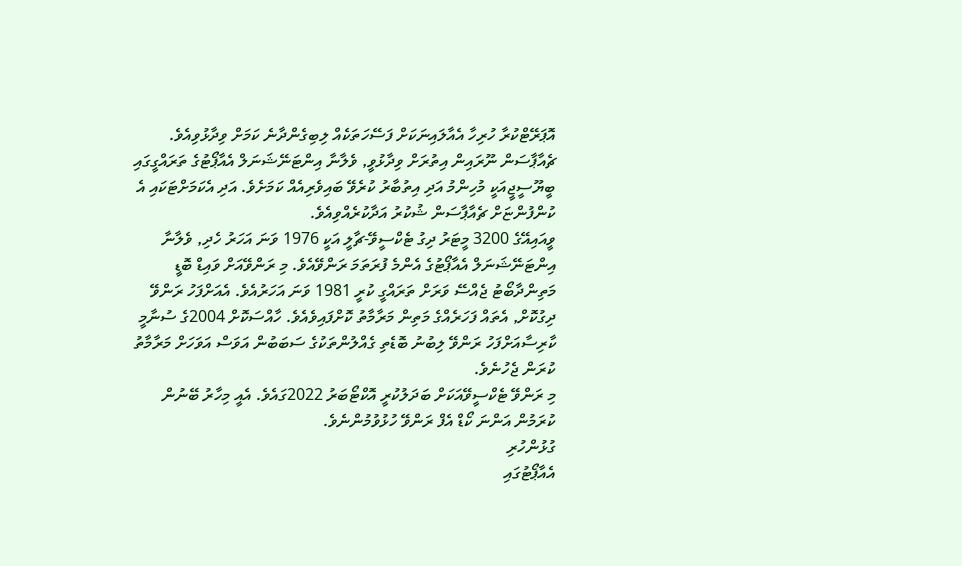އޮޕަރޭޓްކުރާ ހުރިހާ އެއާލައިނަކަށް ފަސޭހަތަކެއް ލިބިގެންދާނެ ކަމަށް ވިދާޅުވިއެވެ.
ޗެއާޕާސަން ނޫރައިން އިތުރަށް ވިދާޅުވީ, ވެލާނާ އިންޓަނޭޝަނަލް އެއާޕޯޓުގެ ތަރައްގީގައި ބީޔޫސީޖީއަކީ މުހިންމު އަދި އިތުބާރު ކުރެވޭ ބައިވެރިއެއް ކަމަށެވެ. އަދި އެކަމަށްޓަކައި އެ ކުންފުންޏަށް ޗެއާޕާސަން ޝުކުރު އަދާކުރެއްވިއެވެ.
ވީއައިއޭގެ 3200 މީޓަރު ދިގު ޓެކްސީވޭ-ޗާލީ އަކީ 1976 ވަނަ އަހަރު ހެދި, ވެލާނާ އިންޓަނޭޝަނަލް އެއާޕޯޓުގެ އެންމެ ފުރަތަމަ ރަންވޭއެވެ. މި ރަންވޭއަށް ވައިޑް ބޮޑީ މަތިންދާބޯޓު ޖެއްސޭ ވަރަށް ތަރައްގީ ކުރީ 1981 ވަނަ އަހަރުއެވެ. އެއަށްފަހު ރަންވޭ ދިގުކޮށް, އެތައް ފަހަރެއްގެ މަތިން މަރާމާތު ކޮށްފައިވެއެވެ. ހާއްސަކޮށް 2004ގެ ސުނާމީ ކާރިސާއަށްފަހު ރަންވޭ ލިބުނު ބޮޑެތި ގެއްލުންތަކުގެ ސަބަބުން އަވަސް އަވަހަށް މަރާމާތު ކުރަން ޖެހުނެވެ.
މި ރަންވޭ ޓެކްސީވޭއަކަށް ބަދަލުކުރީ އޮކްޓޯބަރު 2022ގައެވެ. އެއީ މިހާރު ބޭނުން ކުރަމުން އަންނަ ކޯޑް އެފް ރަންވޭ ހުޅުވުމުންނެވެ.
ގުޅުންހުރި
އެއާޕޯޓުގައި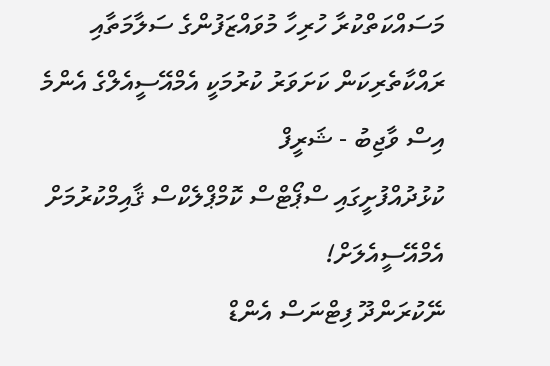މަސައްކަތްކުރާ ހުރިހާ މުވައްޒަފުންގެ ސަލާމަތާއި ރައްކާތެރިކަން ކަށަވަރު ކުރުމަކީ އެމްއޭސީއެލްގެ އެންމެ އިސް ވާޖިބު - ޝަރީފް
ކުޅުދުއްފުށީގައި ސްޕޯޓްސް ކޮމްޕްލެކްސް ޤާއިމްކުރުމަށް އެމްއޭސީއެލަށް!
ނޭކުރަންދޫ ފިޓްނަސް އެންޑް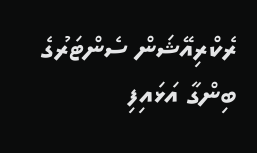ރެކްރިއޭޝަން ސެންޓަރުގެ ބިންގާ އަޅައިފި